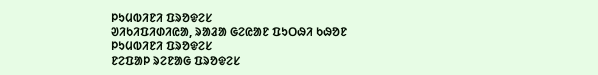ᱞᱩᱢᱵᱤᱱᱤ ᱯᱨᱚᱫᱮᱥ
ᱣᱤᱠᱤᱯᱤᱰᱤᱭᱟ, ᱨᱟᱲᱟ ᱜᱮᱭᱟᱱ ᱯᱩᱛᱷᱤ ᱠᱷᱚᱱ
ᱞᱩᱢᱵᱤᱱᱤ ᱯᱨᱚᱫᱮᱥ
ᱱᱮᱯᱟᱞ ᱨᱮᱱᱟᱜ ᱯᱨᱚᱫᱮᱥ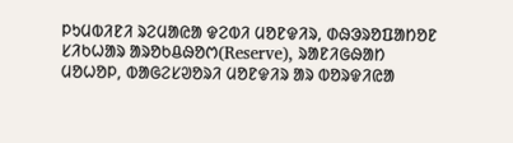ᱞᱩᱢᱵᱤᱱᱤ ᱨᱮᱢᱟᱭᱟ ᱫᱮᱵᱤ ᱢᱚᱱᱫᱤᱨ, ᱰᱷᱳᱨᱚᱯᱟᱴᱚᱱ ᱥᱤᱠᱦᱟᱨ ᱟᱨᱚᱠᱪᱷᱚᱬ(Reserve), ᱨᱟᱱᱤᱜᱷᱟᱴ ᱢᱚᱦᱚᱞ, ᱵᱟᱜᱮᱥᱣᱚᱨᱤ ᱢᱚᱱᱫᱤᱨ ᱟᱨ ᱵᱚᱨᱫᱤᱭᱟ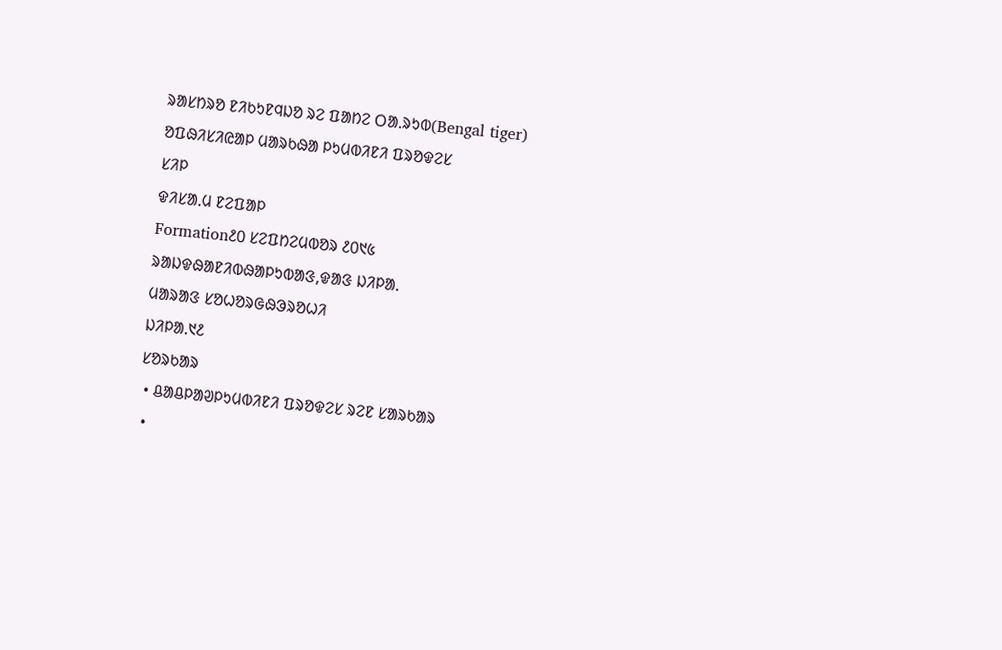ᱨᱟᱥᱴᱨᱚ ᱱᱤᱠᱩᱱᱧᱡᱚ ᱨᱮ ᱯᱟᱴᱮ ᱛᱟᱹᱨᱩᱵ(Bengal tiger)
ᱚᱯᱷᱤᱥᱤᱭᱟᱞ ᱢᱟᱨᱠᱷᱟ ᱞᱩᱢᱵᱤᱱᱤ ᱯᱨᱚᱫᱮᱥ
ᱥᱤᱞ
ᱫᱤᱥᱟᱹᱢ ᱱᱮᱯᱟᱞ
Formation᱒᱐ ᱥᱮᱯᱴᱮᱢᱵᱚᱨ ᱒᱐᱑᱕
ᱨᱟᱡᱫᱷᱟᱱᱤᱵᱷᱟᱞᱩᱵᱟᱝ,ᱫᱟᱝ ᱡᱤᱞᱟᱹ
ᱢᱟᱨᱟᱝ ᱥᱚᱦᱚᱨᱜᱷᱳᱨᱚᱦᱤ
ᱡᱤᱞᱟᱹ᱑᱒
ᱥᱚᱨᱠᱟᱨ
 • ᱪᱟᱪᱞᱟᱣᱞᱩᱢᱵᱤᱱᱤ ᱯᱨᱚᱫᱮᱥ ᱨᱮᱱ ᱥᱟᱨᱠᱟᱨ
 •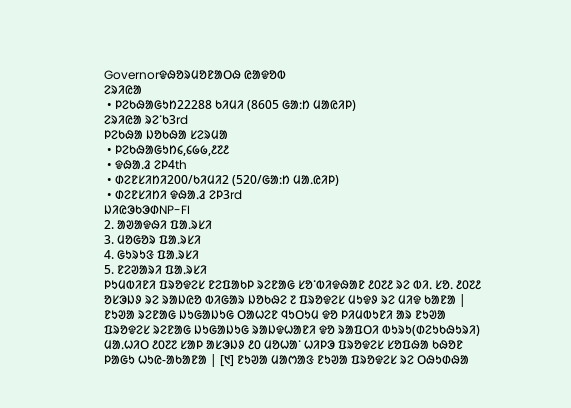Governorᱫᱷᱚᱨᱢᱚᱱᱟᱛᱷ ᱭᱟᱫᱚᱵ
ᱮᱨᱤᱭᱟ
 • ᱞᱮᱠᱷᱟᱜᱩᱴ22288 ᱠᱤᱢᱤ (8605 ᱜᱟᱺᱴ ᱢᱟᱭᱤᱞ)
ᱮᱨᱤᱭᱟ ᱨᱮᱸᱠ3rd
ᱞᱮᱠᱷᱟ ᱡᱚᱠᱷᱟ ᱥᱮᱨᱢᱟ
 • ᱞᱮᱠᱷᱟᱜᱩᱴ᱔,᱔᱙᱙,᱒᱗᱒
 • ᱫᱷᱟᱹᱲ ᱮᱞ4th
 • ᱰᱮᱱᱥᱤᱴᱤ200/ᱠᱤᱢᱤ2 (520/ᱜᱟᱺᱴ ᱢᱟᱹᱭᱤᱞ)
 • ᱰᱮᱱᱥᱤᱴᱤ ᱫᱷᱟᱹᱲ ᱮᱞ3rd
ᱡᱤᱭᱳᱠᱳᱰNP-FI
2. ᱟᱣᱟᱫᱷᱤ ᱯᱟᱹᱨᱥᱤ
3. ᱢᱚᱜᱚᱨ ᱯᱟᱹᱨᱥᱤ
4. ᱜᱩᱨᱩᱝ ᱯᱟᱹᱨᱥᱤ
5. ᱱᱮᱣᱟᱨᱤ ᱯᱟᱹᱨᱥᱤ
ᱞᱩᱢᱵᱤᱱᱤ ᱯᱨᱚᱫᱮᱥ ᱱᱮᱯᱟᱠᱞ ᱨᱮᱱᱟᱜ ᱥᱚᱸᱵᱤᱫᱷᱟᱱ ᱒᱐᱗᱒ ᱨᱮ ᱵᱤᱹ ᱥᱚᱹ ᱒᱐᱗᱒ ᱚᱥᱳᱡᱽ ᱨᱮ ᱨᱟᱡᱭᱚ ᱵᱤᱜᱟᱨ ᱡᱚᱠᱷᱮ ᱗ ᱯᱨᱚᱫᱮᱥ ᱢᱩᱫᱽ ᱨᱮ ᱢᱤᱫ ᱠᱟᱱᱟ | ᱱᱩᱣᱟ ᱨᱮᱱᱟᱜ ᱡᱩᱜᱟᱡᱩᱜ ᱛᱟᱦᱮᱱ ᱧᱩᱛᱩᱢ ᱫᱚ ᱞᱤᱢᱵᱩᱱᱤ ᱟᱨ ᱱᱩᱣᱟ ᱯᱨᱚᱫᱮᱥ ᱨᱮᱱᱟᱜ ᱡᱩᱜᱟᱡᱩᱜ ᱨᱟᱡᱫᱦᱟᱱᱤ ᱫᱚ ᱨᱟᱯᱛᱤ ᱵᱩᱨᱩ(ᱰᱮᱩᱠᱷᱩᱨᱤ) ᱢᱟᱹᱦᱤᱛ ᱒᱐᱗᱗ ᱥᱟᱞ ᱟᱥᱳᱡᱽ ᱒᱐ ᱢᱚᱦᱟᱸ ᱦᱤᱞᱳ ᱯᱨᱚᱫᱮᱥ ᱥᱚᱯᱷᱟ ᱠᱷᱚᱱ ᱞᱟᱜᱩ ᱦᱩᱭ-ᱟᱠᱟᱱᱟ | [᱑] ᱱᱩᱣᱟ ᱢᱟᱬᱟᱝ ᱱᱩᱣᱟ ᱯᱨᱚᱫᱮᱥ ᱨᱮ ᱛᱷᱩᱰᱷᱟ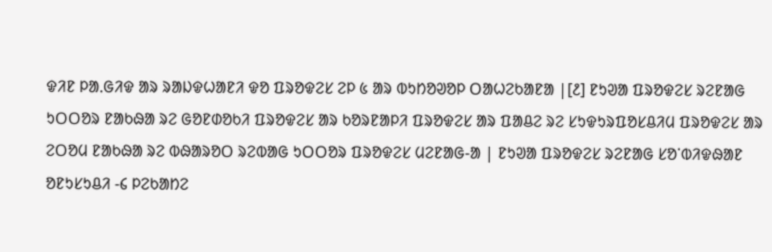ᱫᱤᱱ ᱞᱟᱹᱜᱤᱫ ᱟᱨ ᱨᱟᱡᱫᱦᱟᱱᱤ ᱫᱚ ᱯᱨᱚᱫᱮᱥ ᱮᱞ ᱕ ᱟᱨ ᱵᱩᱴᱚᱣᱚᱞ ᱛᱟᱦᱮᱠᱟᱱᱟ |[᱒] ᱱᱩᱣᱟ ᱯᱨᱚᱫᱮᱥ ᱨᱮᱱᱟᱜ ᱩᱛᱛᱚᱨ ᱱᱟᱠᱷᱟ ᱨᱮ ᱜᱚᱱᱰᱚᱠᱤ ᱯᱨᱚᱫᱮᱥ ᱟᱨ ᱠᱚᱨᱱᱟᱞᱤ ᱯᱨᱚᱫᱮᱥ ᱟᱨ ᱯᱟᱪᱮ ᱨᱮ ᱥᱩᱫᱩᱨᱯᱚᱥᱪᱤᱢ ᱯᱨᱚᱫᱮᱥ ᱟᱨ ᱮᱛᱚᱢ ᱱᱟᱠᱷᱟ ᱨᱮ ᱵᱷᱟᱨᱚᱛ ᱨᱮᱵᱟᱜ ᱩᱛᱛᱚᱨ ᱯᱨᱚᱫᱮᱥ ᱢᱮᱱᱟᱜ-ᱟ | ᱱᱩᱣᱟ ᱯᱨᱚᱫᱮᱥ ᱨᱮᱱᱟᱜ ᱥᱚᱸᱵᱤᱫᱷᱟᱱ ᱚᱱᱩᱥᱩᱪᱤ -᱔ ᱞᱮᱠᱟᱴᱮ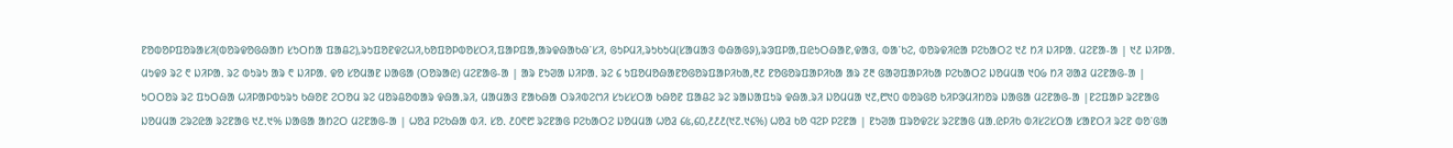ᱱᱚᱵᱚᱞᱯᱚᱨᱟᱥᱤ(ᱵᱚᱨᱫᱚᱜᱷᱟᱴ ᱥᱩᱛᱴᱟ ᱯᱟᱪᱮ),ᱨᱩᱯᱚᱱᱫᱮᱦᱤ,ᱠᱚᱯᱚᱞᱵᱚᱥᱛᱤ,ᱯᱟᱞᱯᱟ,ᱟᱨᱫᱷᱟᱠᱷᱸᱥᱤ, ᱜᱩᱞᱢᱤ,ᱨᱩᱠᱩᱢ(ᱥᱟᱢᱟᱝ ᱵᱷᱟᱜᱽ),ᱨᱳᱯᱞᱟ,ᱯᱭᱩᱛᱷᱟᱱ,ᱫᱟᱝ, ᱵᱟᱸᱠᱮ, ᱵᱚᱨᱫᱤᱭᱟ ᱞᱮᱠᱟᱛᱮ ᱑᱒ ᱴᱤ ᱡᱤᱞᱟᱹ ᱢᱮᱱᱟ-ᱟ | ᱑᱒ ᱡᱤᱞᱟᱹ ᱢᱩᱫᱽ ᱨᱮ ᱖ ᱡᱤᱞᱟᱹ ᱨᱮ ᱵᱩᱨᱩ ᱟᱨ ᱖ ᱡᱤᱞᱟᱹ ᱫᱚ ᱥᱚᱢᱟᱱ ᱡᱟᱜᱟ (ᱛᱚᱨᱟᱭ) ᱢᱮᱱᱟᱜ-ᱟ | ᱟᱨ ᱱᱩᱣᱟ ᱡᱤᱞᱟᱹ ᱨᱮ ᱔ ᱩᱯᱚᱢᱚᱷᱟᱱᱚᱜᱚᱨᱯᱟᱞᱤᱠᱟ,᱓᱒ ᱱᱚᱜᱚᱨᱯᱟᱞᱤᱠᱟ ᱟᱨ ᱗᱓ ᱜᱟᱣᱯᱟᱞᱤᱠᱟ ᱞᱮᱠᱟᱛᱮ ᱡᱚᱢᱢᱟ ᱑᱐᱙ ᱴᱤ ᱣᱟᱲ ᱢᱮᱱᱟᱜ-ᱟ | ᱩᱛᱛᱚᱨ ᱨᱮ ᱯᱩᱛᱷᱟ ᱦᱤᱞᱟᱞᱵᱩᱨᱩ ᱠᱷᱚᱱ ᱮᱛᱚᱢ ᱨᱮ ᱢᱚᱨᱪᱚᱵᱟᱨ ᱫᱷᱟᱹᱨᱤ, ᱢᱟᱢᱟᱝ ᱱᱟᱠᱷᱟ ᱛᱨᱤᱵᱮᱬᱤ ᱥᱩᱥᱥᱛᱟ ᱠᱷᱚᱱ ᱯᱟᱪᱮ ᱨᱮ ᱨᱟᱡᱟᱯᱩᱨ ᱫᱷᱟᱹᱨᱤ ᱡᱚᱢᱢᱟ ᱑᱗,᱘᱑᱐ ᱵᱚᱨᱜᱚ ᱠᱤᱞᱳᱢᱤᱴᱚᱨ ᱡᱟᱜᱟ ᱢᱮᱱᱟᱜ-ᱟ |ᱱᱮᱯᱟᱞ ᱨᱮᱱᱟᱜ ᱡᱚᱢᱢᱟ ᱮᱨᱮᱭᱟ ᱨᱮᱱᱟᱜ ᱑᱒ᱹ᱑% ᱡᱟᱜᱟ ᱟᱴᱮᱛ ᱢᱮᱱᱟᱜ-ᱟ | ᱦᱚᱲ ᱞᱮᱠᱷᱟ ᱵᱤᱹ ᱥᱚᱹ ᱒᱐᱖᱘ ᱨᱮᱱᱟᱜ ᱞᱮᱠᱟᱛᱮ ᱡᱚᱢᱢᱟ ᱦᱚᱲ ᱔᱕,᱔᱐,᱒᱒᱒(᱑᱗ᱹ᱑᱔%) ᱦᱚᱲ ᱠᱚ ᱧᱮᱞ ᱞᱮᱱᱟ | ᱱᱩᱣᱟ ᱯᱨᱚᱫᱮᱥ ᱨᱮᱱᱟᱜ ᱢᱟᱹᱭᱞᱤᱠ ᱵᱤᱥᱮᱥᱛᱟ ᱥᱟᱱᱛᱤ ᱨᱮᱱ ᱵᱚᱸᱜᱟ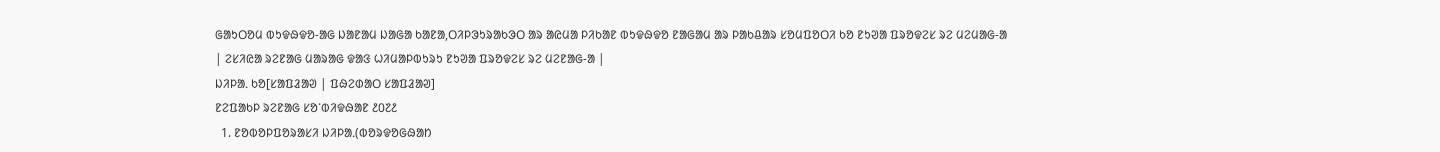ᱜᱟᱩᱛᱚᱢ ᱵᱩᱫᱷᱫᱚ-ᱟᱜ ᱡᱟᱱᱟᱢ ᱡᱟᱜᱟ ᱠᱟᱱᱟ,ᱛᱤᱞᱳᱩᱨᱟᱠᱳᱛ ᱟᱨ ᱟᱭᱢᱟ ᱞᱤᱠᱟᱱ ᱵᱩᱫᱷᱫᱚ ᱱᱟᱜᱟᱢ ᱟᱨ ᱞᱟᱠᱪᱟᱨ ᱥᱚᱢᱯᱚᱛᱤ ᱠᱚ ᱱᱩᱣᱟ ᱯᱨᱚᱫᱮᱥ ᱨᱮ ᱢᱮᱢᱟᱜ-ᱟ | ᱮᱥᱤᱭᱟ ᱨᱮᱱᱟᱜ ᱢᱟᱨᱟᱜ ᱫᱟᱝ ᱦᱤᱢᱟᱞᱵᱩᱨᱩ ᱱᱩᱣᱟ ᱯᱨᱚᱫᱮᱥ ᱨᱮ ᱢᱮᱱᱟᱜ-ᱟ |
ᱡᱤᱞᱟᱹ ᱠᱚ[ᱥᱟᱯᱲᱟᱣ | ᱯᱷᱮᱰᱟᱛ ᱥᱟᱯᱲᱟᱣ]
ᱱᱮᱯᱟᱠᱞ ᱨᱮᱱᱟᱜ ᱥᱚᱸᱵᱤᱫᱷᱟᱱ ᱒᱐᱗᱒
  1. ᱱᱚᱵᱚᱞᱯᱚᱨᱟᱥᱤ ᱡᱤᱞᱟᱹ(ᱵᱚᱨᱫᱚᱜᱷᱟᱴ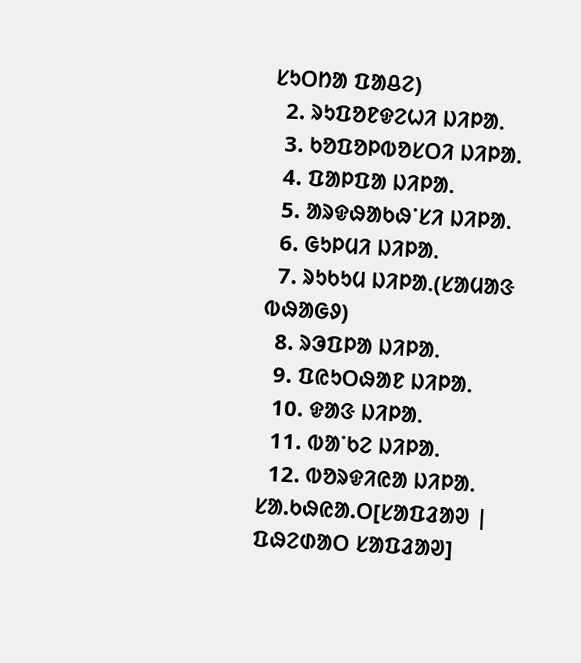ᱥᱩᱛᱴᱟ ᱯᱟᱪᱮ)
  2. ᱨᱩᱯᱚᱱᱫᱮᱦᱤ ᱡᱤᱞᱟᱹ
  3. ᱠᱚᱯᱚᱞᱵᱚᱥᱛᱤ ᱡᱤᱞᱟᱹ
  4. ᱯᱟᱞᱯᱟ ᱡᱤᱞᱟᱹ
  5. ᱟᱨᱫᱷᱟᱠᱷᱸᱥᱤ ᱡᱤᱞᱟᱹ
  6. ᱜᱩᱞᱢᱤ ᱡᱤᱞᱟᱹ
  7. ᱨᱩᱠᱩᱢ ᱡᱤᱞᱟᱹ(ᱥᱟᱢᱟᱝ ᱵᱷᱟᱜᱽ)
  8. ᱨᱳᱯᱞᱟ ᱡᱤᱞᱟᱹ
  9. ᱯᱭᱩᱛᱷᱟᱱ ᱡᱤᱞᱟᱹ
  10. ᱫᱟᱝ ᱡᱤᱞᱟᱹ
  11. ᱵᱟᱸᱠᱮ ᱡᱤᱞᱟᱹ
  12. ᱵᱚᱨᱫᱤᱭᱟ ᱡᱤᱞᱟᱹ
ᱥᱟ.ᱠᱷᱭᱟ.ᱛ[ᱥᱟᱯᱲᱟᱣ | ᱯᱷᱮᱰᱟᱛ ᱥᱟᱯᱲᱟᱣ]